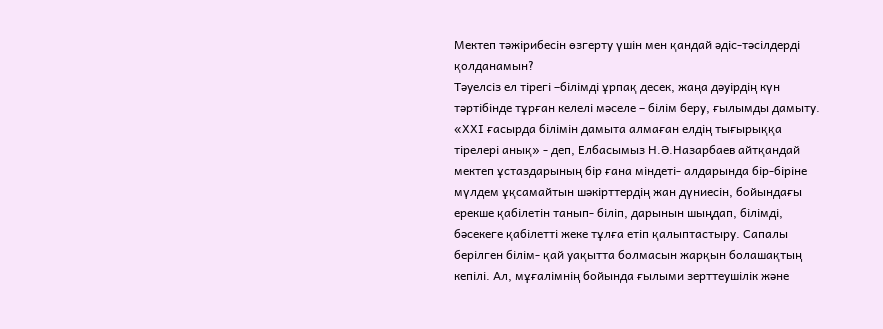Мектеп тәжірибесін өзгерту үшін мен қандай әдіс-тәсілдерді қолданамын?
Тәуелсіз ел тірегі –білімді ұрпақ десек, жаңа дәуірдің күн тәртібінде тұрған келелі мәселе – білім беру, ғылымды дамыту. «ХХІ ғасырда білімін дамыта алмаған елдің тығырыққа тірелері анық» - деп, Елбасымыз Н.Ә.Назарбаев айтқандай мектеп ұстаздарының бір ғана міндеті- алдарында бір-біріне мүлдем ұқсамайтын шәкірттердің жан дүниесін, бойындағы ерекше қабілетін танып- біліп, дарынын шыңдап, білімді, бәсекеге қабілетті жеке тұлға етіп қалыптастыру. Сапалы берілген білім- қай уақытта болмасын жарқын болашақтың кепілі. Ал, мұғалімнің бойында ғылыми зерттеушілік және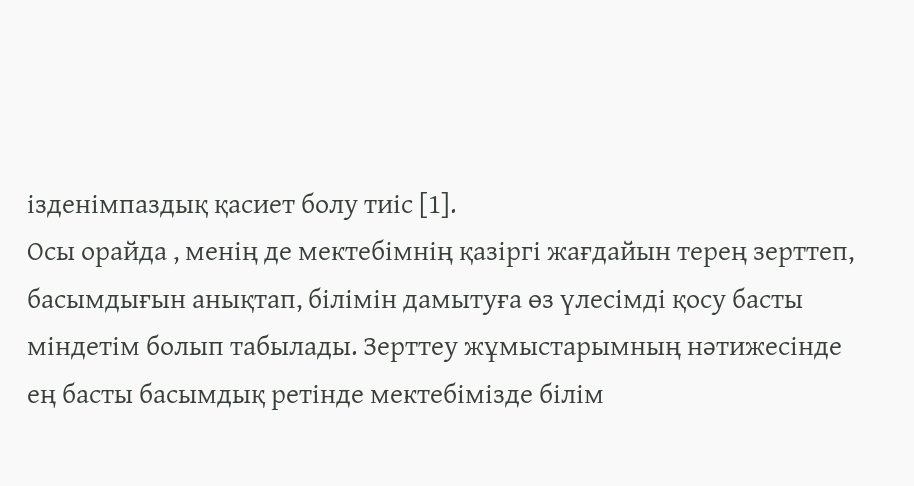ізденімпаздық қасиет болу тиіс [1].
Осы орайда , менің де мектебімнің қазіргі жағдайын терең зерттеп, басымдығын анықтап, білімін дамытуға өз үлесімді қосу басты міндетім болып табылады. Зерттеу жұмыстарымның нәтижесінде ең басты басымдық ретінде мектебімізде білім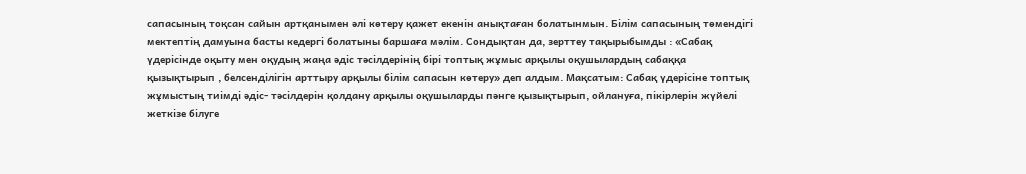сапасының тоқсан сайын артқанымен әлі көтеру қажет екенін анықтаған болатынмын. Білім сапасының төмендігі мектептің дамуына басты кедергі болатыны баршаға мәлім. Сондықтан да, зерттеу тақырыбымды : «Сабақ үдерісінде оқыту мен оқудың жаңа әдіс тәсілдерінің бірі топтық жұмыс арқылы оқушылардың сабаққа қызықтырып , белсенділігін арттыру арқылы білім сапасын көтеру» деп алдым. Мақсатым: Сабақ үдерісіне топтық жұмыстың тиімді әдіс- тәсілдерін қолдану арқылы оқушыларды пәнге қызықтырып, ойлануға, пікірлерін жүйелі жеткізе білуге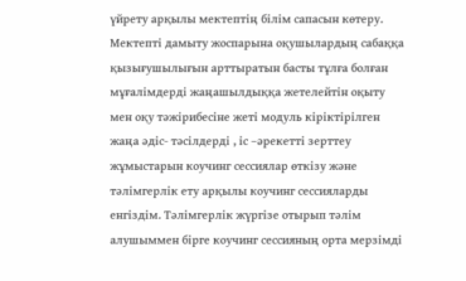үйрету арқылы мектептің білім сапасын көтеру. Мектепті дамыту жоспарына оқушылардың сабаққа қызығушылығын арттыратын басты тұлға болған мұғалімдерді жаңашылдыққа жетелейтін оқыту мен оқу тәжірибесіне жеті модуль кіріктірілген жаңа әдіс- тәсілдерді , іс –әрекетті зерттеу жұмыстарын коучинг сессиялар өткізу және тәлімгерлік ету арқылы коучинг сессияларды енгіздім. Тәлімгерлік жүргізе отырып тәлім алушыммен бірге коучинг сессияның орта мерзімді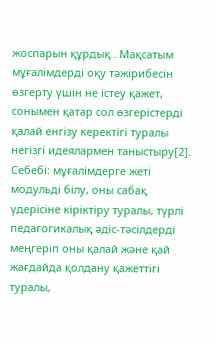жоспарын құрдық . Мақсатым мұғалімдерді оқу тәжірибесін өзгерту үшін не істеу қажет, сонымен қатар сол өзгерістерді қалай енгізу керектігі туралы негізгі идеялармен таныстыру[2]. Себебі: мұғалімдерге жеті модульді білу, оны сабақ үдерісіне кіріктіру туралы, түрлі педагогикалық әдіс-тәсілдерді меңгеріп оны қалай және қай жағдайда қолдану қажеттігі туралы,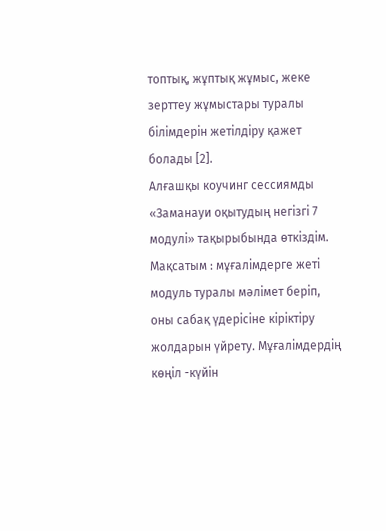топтық, жұптық жұмыс, жеке зерттеу жұмыстары туралы білімдерін жетілдіру қажет болады [2].
Алғашқы коучинг сессиямды «Заманауи оқытудың негізгі 7 модулі» тақырыбында өткіздім. Мақсатым : мұғалімдерге жеті модуль туралы мәлімет беріп, оны сабақ үдерісіне кіріктіру жолдарын үйрету. Мұғалімдердің көңіл -күйін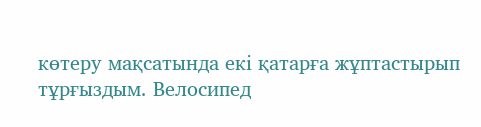көтеру мақсатында екі қатарға жұптастырып тұрғыздым. Велосипед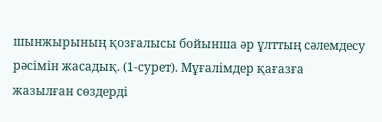шынжырының қозғалысы бойынша әр ұлттың сәлемдесу рәсімін жасадық. (1-сурет). Мұғалімдер қағазға жазылған сөздерді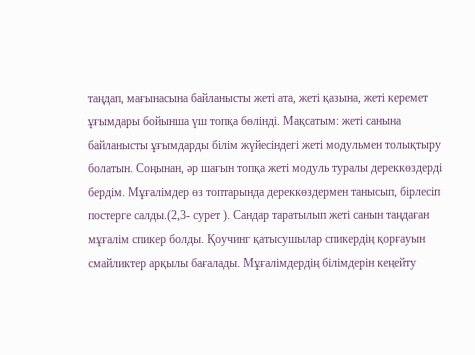таңдап, мағынасына байланысты жеті ата, жеті қазына, жеті керемет ұғымдары бойынша үш топқа бөлінді. Мақсатым: жеті санына байланысты ұғымдарды білім жүйесіндегі жеті модульмен толықтыру болатын. Соңынан, әр шағын топқа жеті модуль туралы дереккөздерді бердім. Мұғалімдер өз топтарында дереккөздермен танысып, бірлесіп постерге салды.(2,3- сурет ). Сандар таратылып жеті санын таңдаған мұғалім спикер болды. Қоучинг қатысушылар спикердің қорғауын смайликтер арқылы бағалады. Мұғалімдердің білімдерін кеңейту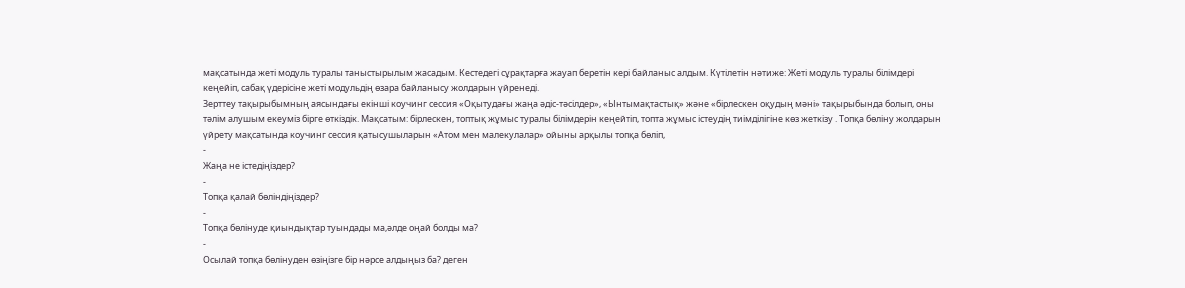мақсатында жеті модуль туралы таныстырылым жасадым. Кестедегі сұрақтарға жауап беретін кері байланыс алдым. Күтілетін нәтиже: Жеті модуль туралы білімдері кеңейіп, сабақ үдерісіне жеті модульдің өзара байланысу жолдарын үйренеді.
Зерттеу тақырыбымның аясындағы екінші коучинг сессия «Оқытудағы жаңа әдіс-тәсілдер», «Ынтымақтастық» және «бірлескен оқудың мәні» тақырыбында болып, оны тәлім алушым екеуміз бірге өткіздік. Мақсатым: бірлескен, топтық жұмыс туралы білімдерін кеңейтіп, топта жұмыс істеудің тиімділігіне көз жеткізу . Топқа бөліну жолдарын үйрету мақсатында коучинг сессия қатысушыларын «Атом мен малекулалар» ойыны арқылы топқа бөліп,
-
Жаңа не істедіңіздер?
-
Топқа қалай бөліндіңіздер?
-
Топқа бөлінуде қиындықтар туындады ма,әлде оңай болды ма?
-
Осылай топқа бөлінуден өзіңізге бір нәрсе алдыңыз ба? деген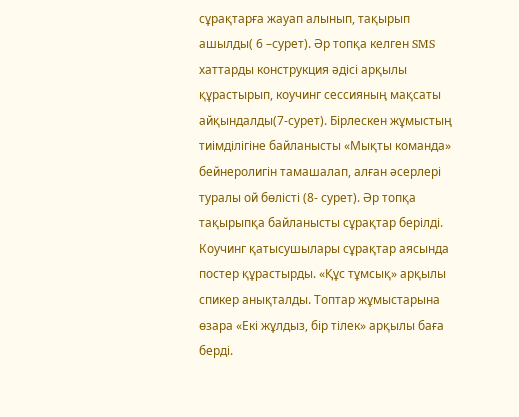сұрақтарға жауап алынып, тақырып ашылды( 6 –сурет). Әр топқа келген SMS хаттарды конструкция әдісі арқылы құрастырып, коучинг сессияның мақсаты айқындалды(7-сурет). Бірлескен жұмыстың тиімділігіне байланысты «Мықты команда» бейнеролигін тамашалап, алған әсерлері туралы ой бөлісті (8- сурет). Әр топқа тақырыпқа байланысты сұрақтар берілді. Коучинг қатысушылары сұрақтар аясында постер құрастырды. «Құс тұмсық» арқылы спикер анықталды. Топтар жұмыстарына өзара «Екі жұлдыз, бір тілек» арқылы баға берді.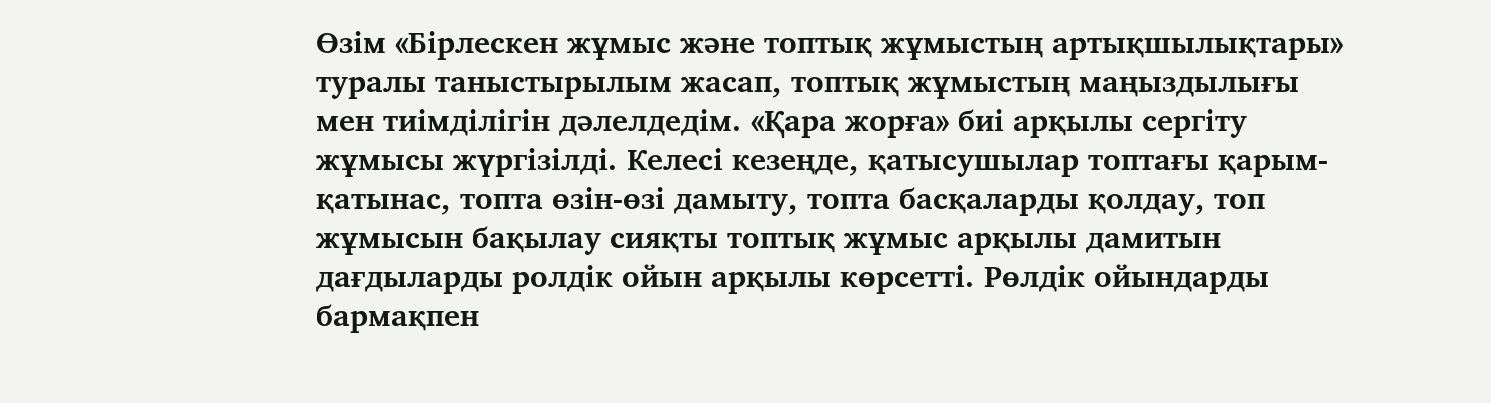Өзім «Бірлескен жұмыс және топтық жұмыстың артықшылықтары» туралы таныстырылым жасап, топтық жұмыстың маңыздылығы мен тиімділігін дәлелдедім. «Қара жорға» биі арқылы сергіту жұмысы жүргізілді. Келесі кезеңде, қатысушылар топтағы қарым- қатынас, топта өзін-өзі дамыту, топта басқаларды қолдау, топ жұмысын бақылау сияқты топтық жұмыс арқылы дамитын дағдыларды ролдік ойын арқылы көрсетті. Рөлдік ойындарды бармақпен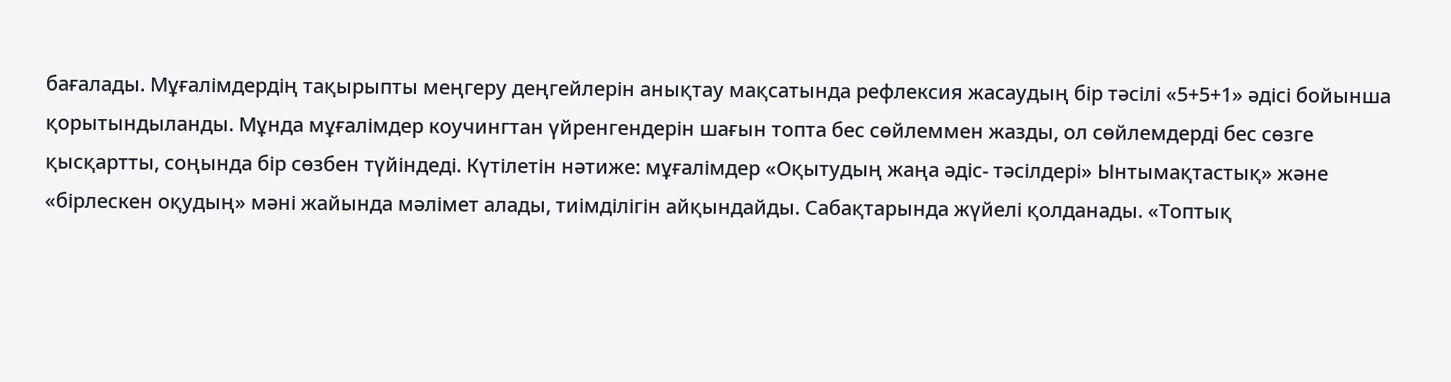бағалады. Мұғалімдердің тақырыпты меңгеру деңгейлерін анықтау мақсатында рефлексия жасаудың бір тәсілі «5+5+1» әдісі бойынша қорытындыланды. Мұнда мұғалімдер коучингтан үйренгендерін шағын топта бес сөйлеммен жазды, ол сөйлемдерді бес сөзге қысқартты, соңында бір сөзбен түйіндеді. Күтілетін нәтиже: мұғалімдер «Оқытудың жаңа әдіс- тәсілдері» Ынтымақтастық» және «бірлескен оқудың» мәні жайында мәлімет алады, тиімділігін айқындайды. Сабақтарында жүйелі қолданады. «Топтық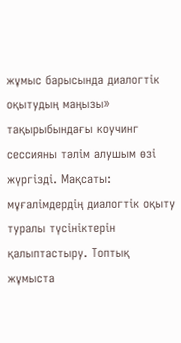жұмыс барысында диалогтік оқытудың маңызы» тақырыбындағы коучинг сессияны тәлім алушым өзі жүргізді. Мақсаты: мұғалімдердің диалогтік оқыту туралы түсініктерін қалыптастыру. Топтық жұмыста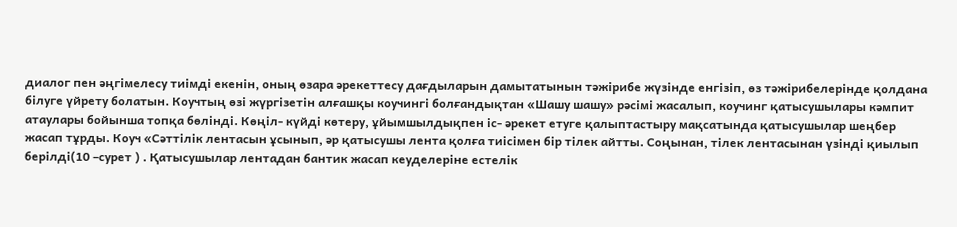диалог пен әңгімелесу тиімді екенін, оның өзара әрекеттесу дағдыларын дамытатынын тәжірибе жүзінде енгізіп, өз тәжірибелерінде қолдана білуге үйрету болатын. Коучтың өзі жүргізетін алғашқы коучингі болғандықтан «Шашу шашу» рәсімі жасалып, коучинг қатысушылары кәмпит атаулары бойынша топқа бөлінді. Көңіл- күйді көтеру, ұйымшылдықпен іс- әрекет етуге қалыптастыру мақсатында қатысушылар шеңбер жасап тұрды. Коуч «Сәттілік лентасын ұсынып, әр қатысушы лента қолға тиісімен бір тілек айтты. Соңынан, тілек лентасынан үзінді қиылып берілді(10 –сурет ) . Қатысушылар лентадан бантик жасап кеуделеріне естелік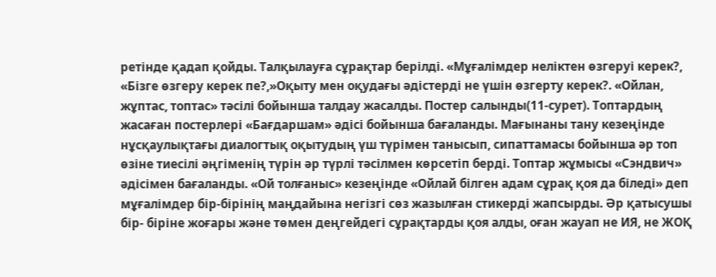ретінде қадап қойды. Талқылауға сұрақтар берілді. «Мұғалімдер неліктен өзгеруі керек?, «Бізге өзгеру керек пе?,»Оқыту мен оқудағы әдістерді не үшін өзгерту керек?. «Ойлан, жұптас, топтас» тәсілі бойынша талдау жасалды. Постер салынды(11-cурет). Топтардың жасаған постерлері «Бағдаршам» әдісі бойынша бағаланды. Мағынаны тану кезеңінде нұсқаулықтағы диалогтық оқытудың үш түрімен танысып, сипаттамасы бойынша әр топ өзіне тиесілі әңгіменің түрін әр түрлі тәсілмен көрсетіп берді. Топтар жұмысы «Сэндвич» әдісімен бағаланды. «Ой толғаныс» кезеңінде «Ойлай білген адам сұрақ қоя да біледі» деп мұғалімдер бір-бірінің маңдайына негізгі сөз жазылған стикерді жапсырды. Әр қатысушы бір- біріне жоғары және төмен деңгейдегі cұрақтарды қоя алды, оған жауап не ИЯ, не ЖОҚ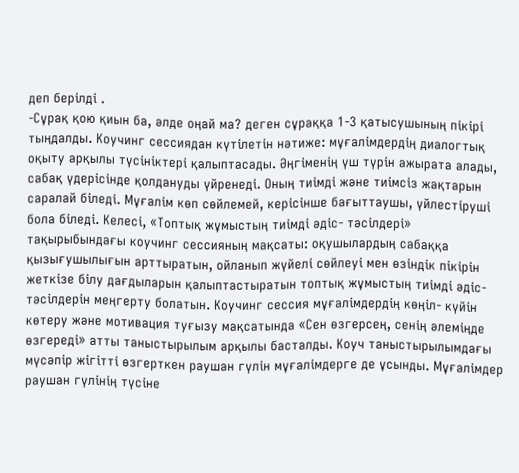деп берілді .
-Сұрақ қою қиын ба, әлде оңай ма? деген сұраққа 1-3 қатысушының пікірі тыңдалды. Коучинг сессиядан күтілетін нәтиже: мұғалімдердің диалогтық оқыту арқылы түсініктері қалыптасады. Әңгіменің үш түрін ажырата алады, сабақ үдерісінде қолдануды үйренеді. Оның тиімді және тиімсіз жақтарын саралай біледі. Мұғалім көп сөйлемей, керісінше бағыттаушы, үйлестіруші бола біледі. Келесі, «Топтық жұмыстың тиімді әдіс- тәсілдері» тақырыбындағы коучинг сессияның мақсаты: оқушылардың сабаққа қызығушылығын арттыратын, ойланып жүйелі сөйлеуі мен өзіндік пікірін жеткізе білу дағдыларын қалыптастыратын топтық жұмыстың тиімді әдіс- тәсілдерін меңгерту болатын. Коучинг сессия мұғалімдердің көңіл- күйін көтеру және мотивация туғызу мақсатында «Сен өзгерсең, сенің әлеміңде өзгереді» атты таныстырылым арқылы басталды. Коуч таныстырылымдағы мүсәпір жігітті өзгерткен раушан гүлін мұғалімдерге де ұсынды. Мұғалімдер раушан гүлінің түсіне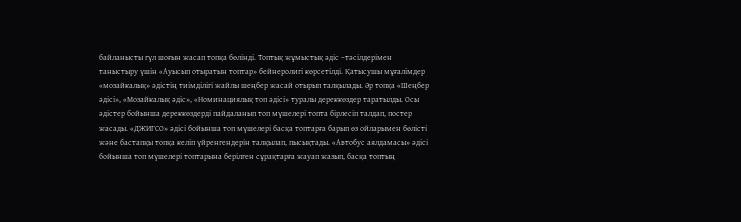байланысты гүл шоғын жасап топқа бөлінді. Топтық жұмыстық әдіс –тәсілдерімен таныстыру үшін «Ауысып отыратын топтар» бейнеролигі көрсетілді. Қатысушы мұғалімдер «мозайкалық» әдістің тиімділігі жайлы шеңбер жасай отырып талқылады. Әр топқа «Шеңбер әдісі», «Мозайкалық әдіс», «Номинациялық топ әдісі» туралы дереккөздер таратылды. Осы әдістер бойынша дереккөздерді пайдаланып топ мүшелері топта бірлесіп талдап, постер жасады. «ДЖИГСО» әдісі бойынша топ мүшелері басқа топтарға барып өз ойларымен бөлісті және бастапқы топқа келіп үйренгендерін талқылап, пысықтады. «Автобус аялдамасы» әдісі бойынша топ мүшелері топтарына берілген сұрақтарға жауап жазып, басқа топтың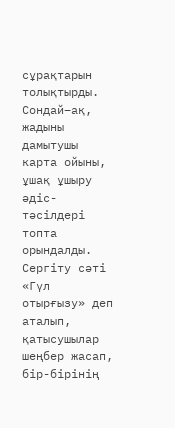сұрақтарын толықтырды.
Сондай–ақ, жадыны дамытушы карта ойыны, ұшақ ұшыру әдіс- тәсілдері топта орындалды. Сергіту сәті «Гүл отырғызу» деп аталып, қатысушылар шеңбер жасап, бір-бірінің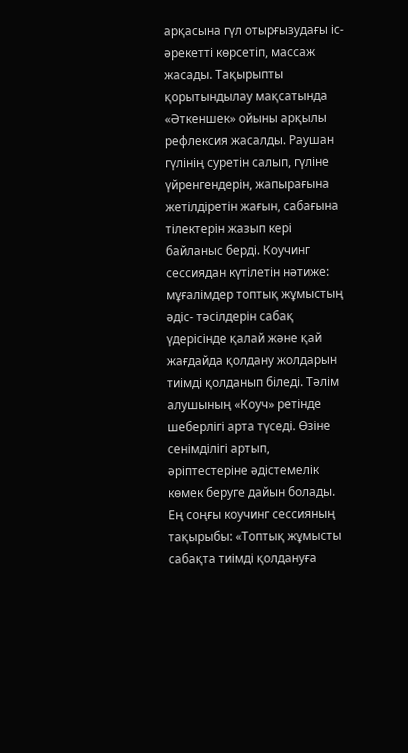арқасына гүл отырғызудағы іс- әрекетті көрсетіп, массаж жасады. Тақырыпты қорытындылау мақсатында «Әткеншек» ойыны арқылы рефлексия жасалды. Раушан гүлінің суретін салып, гүліне үйренгендерін, жапырағына жетілдіретін жағын, сабағына тілектерін жазып кері байланыс берді. Коучинг сессиядан күтілетін нәтиже: мұғалімдер топтық жұмыстың әдіс- тәсілдерін сабақ үдерісінде қалай және қай жағдайда қолдану жолдарын тиімді қолданып біледі. Тәлім алушының «Коуч» ретінде шеберлігі арта түседі. Өзіне сенімділігі артып, әріптестеріне әдістемелік көмек беруге дайын болады. Ең соңғы коучинг сессияның тақырыбы: «Топтық жұмысты сабақта тиімді қолдануға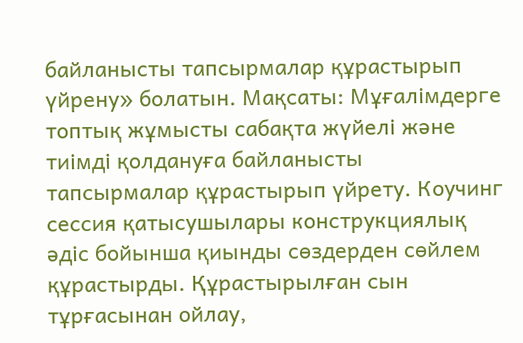байланысты тапсырмалар құрастырып үйрену» болатын. Мақсаты: Мұғалімдерге топтық жұмысты сабақта жүйелі және тиімді қолдануға байланысты тапсырмалар құрастырып үйрету. Коучинг сессия қатысушылары конструкциялық әдіс бойынша қиынды сөздерден сөйлем құрастырды. Құрастырылған сын тұрғасынан ойлау,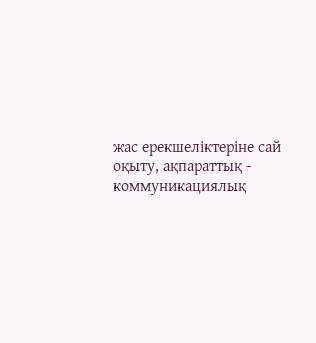жас ерекшеліктеріне сай оқыту, ақпараттық - коммуникациялық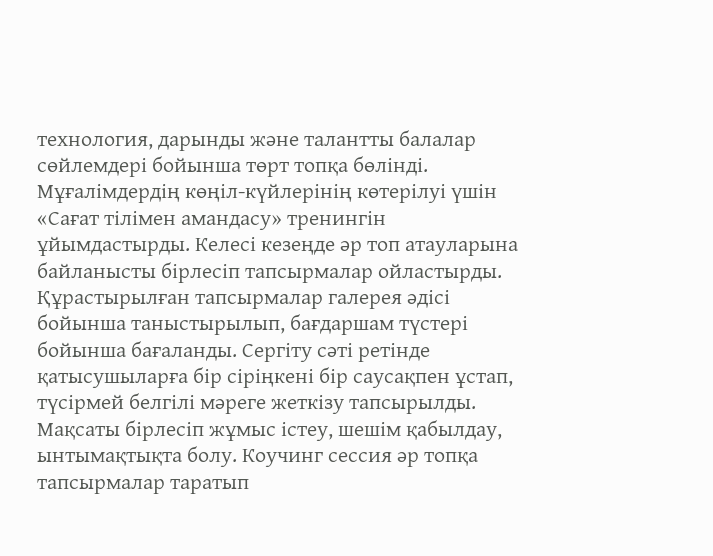технология, дарынды және талантты балалар сөйлемдері бойынша төрт топқа бөлінді. Мұғалімдердің көңіл-күйлерінің көтерілуі үшін «Сағат тілімен амандасу» тренингін ұйымдастырды. Келесі кезеңде әр топ атауларына байланысты бірлесіп тапсырмалар ойластырды. Құрастырылған тапсырмалар галерея әдісі бойынша таныстырылып, бағдаршам түстері бойынша бағаланды. Сергіту сәті ретінде қатысушыларға бір сіріңкені бір саусақпен ұстап, түсірмей белгілі мәреге жеткізу тапсырылды. Мақсаты бірлесіп жұмыс істеу, шешім қабылдау, ынтымақтықта болу. Коучинг сессия әр топқа тапсырмалар таратып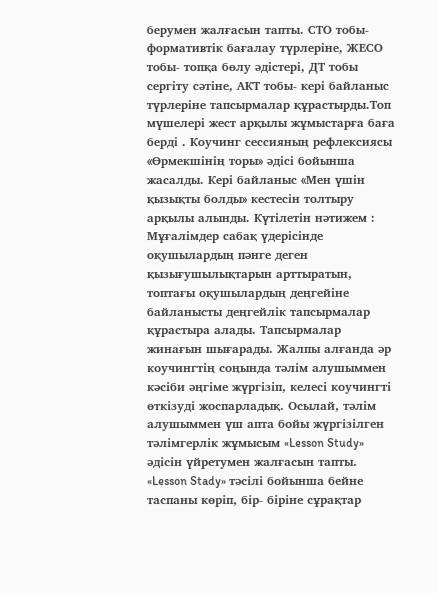берумен жалғасын тапты. СТО тобы- формативтік бағалау түрлеріне, ЖЕСО тобы- топқа бөлу әдістері, ДТ тобы сергіту сәтіне, АКТ тобы- кері байланыс түрлеріне тапсырмалар құрастырды.Топ мүшелері жест арқылы жұмыстарға баға берді . Коучинг сессияның рефлексиясы «Өрмекшінің торы» әдісі бойынша жасалды. Кері байланыс «Мен үшін қызықты болды» кестесін толтыру арқылы алынды. Күтілетін нәтижем : Мұғалімдер сабақ үдерісінде оқушылардың пәнге деген қызығушылықтарын арттыратын, топтағы оқушылардың деңгейіне байланысты деңгейлік тапсырмалар құрастыра алады. Тапсырмалар жинағын шығарады. Жалпы алғанда әр коучингтің соңында тәлім алушыммен кәсіби әңгіме жүргізіп, келесі коучингті өткізуді жоспарладық. Осылай, тәлім алушыммен үш апта бойы жүргізілген тәлімгерлік жұмысым «Lesson Study» әдісін үйретумен жалғасын тапты. «Lesson Stady» тәсілі бойынша бейне таспаны көріп, бір- біріне сұрақтар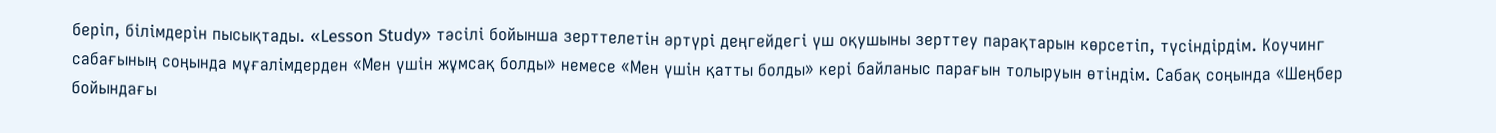беріп, білімдерін пысықтады. «Lesson Study» тәсілі бойынша зерттелетін әртүрі деңгейдегі үш оқушыны зерттеу парақтарын көрсетіп, түсіндірдім. Коучинг сабағының соңында мұғалімдерден «Мен үшін жұмсақ болды» немесе «Мен үшін қатты болды» кері байланыс парағын толыруын өтіндім. Сабақ соңында «Шеңбер бойындағы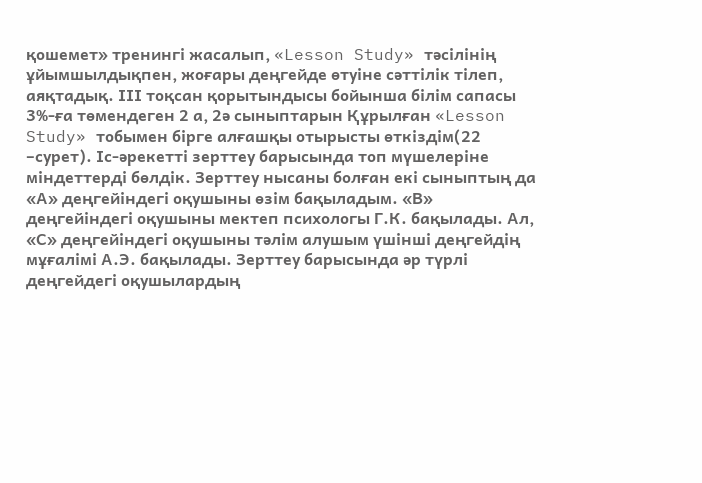қошемет» тренингі жасалып, «Lesson Study» тәсілінің ұйымшылдықпен, жоғары деңгейде өтуіне сәттілік тілеп, аяқтадық. ІІІ тоқсан қорытындысы бойынша білім сапасы 3%-ға төмендеген 2 а, 2ә сыныптарын Құрылған «Lesson Study» тобымен бірге алғашқы отырысты өткіздім(22 –сурет). Іс-әрекетті зерттеу барысында топ мүшелеріне міндеттерді бөлдік. Зерттеу нысаны болған екі сыныптың да «А» деңгейіндегі оқушыны өзім бақыладым. «В» деңгейіндегі оқушыны мектеп психологы Г.К. бақылады. Ал, «С» деңгейіндегі оқушыны тәлім алушым үшінші деңгейдің мұғалімі А.Э. бақылады. Зерттеу барысында әр түрлі деңгейдегі оқушылардың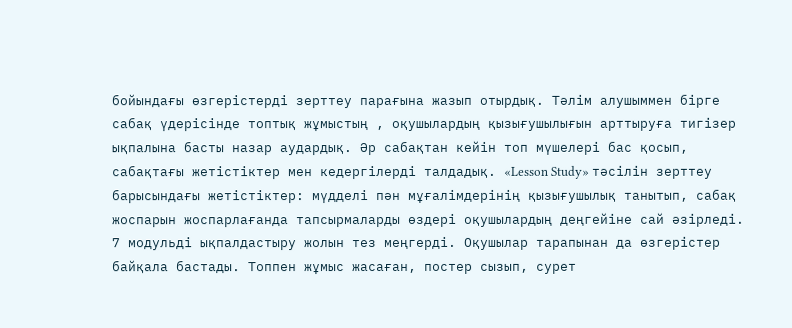бойындағы өзгерістерді зерттеу парағына жазып отырдық. Тәлім алушыммен бірге сабақ үдерісінде топтық жұмыстың , оқушылардың қызығушылығын арттыруға тигізер ықпалына басты назар аудардық. Әр сабақтан кейін топ мүшелері бас қосып, сабақтағы жетістіктер мен кедергілерді талдадық. «Lesson Study» тәсілін зерттеу барысындағы жетістіктер: мүдделі пән мұғалімдерінің қызығушылық танытып, сабақ жоспарын жоспарлағанда тапсырмаларды өздері оқушылардың деңгейіне сай әзірледі. 7 модульді ықпалдастыру жолын тез меңгерді. Оқушылар тарапынан да өзгерістер байқала бастады. Топпен жұмыс жасаған, постер сызып, сурет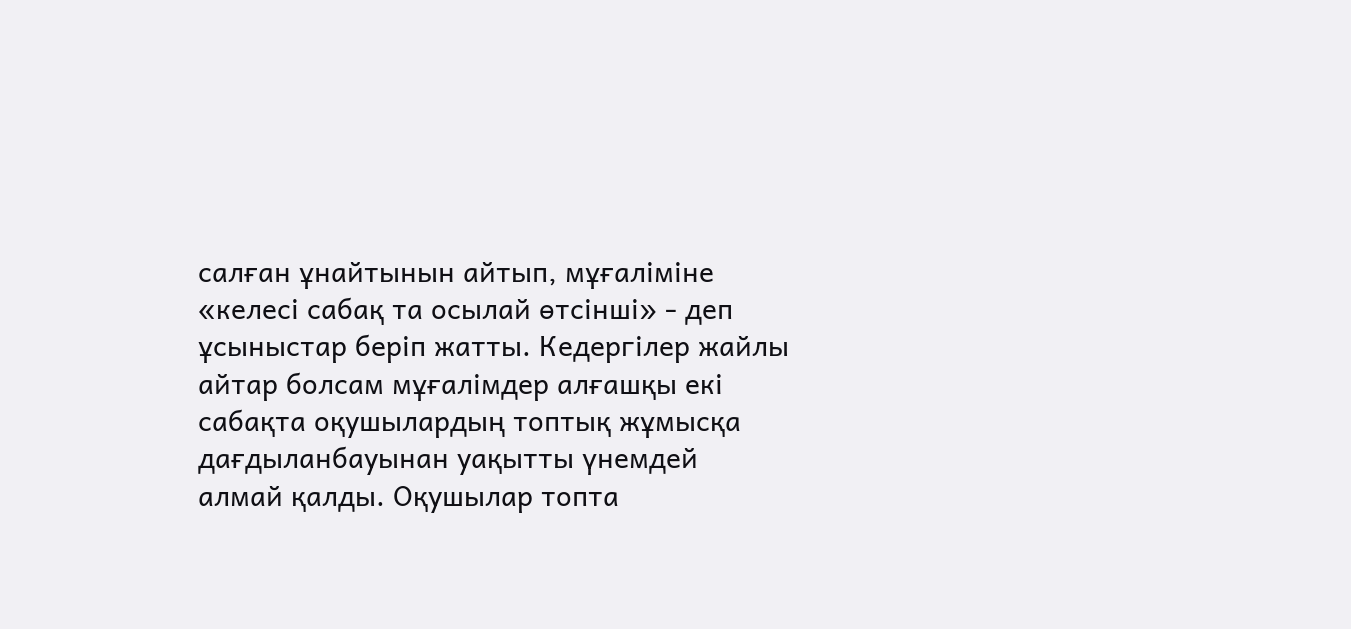салған ұнайтынын айтып, мұғаліміне «келесі сабақ та осылай өтсінші» - деп ұсыныстар беріп жатты. Кедергілер жайлы айтар болсам мұғалімдер алғашқы екі сабақта оқушылардың топтық жұмысқа дағдыланбауынан уақытты үнемдей алмай қалды. Оқушылар топта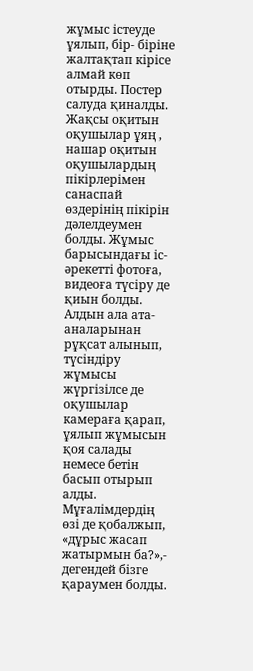жұмыс істеуде ұялып, бір- біріне жалтақтап кірісе алмай көп отырды. Постер салуда қиналды. Жақсы оқитын оқушылар ұяң , нашар оқитын оқушылардың пікірлерімен санаспай өздерінің пікірін дәлелдеумен болды. Жұмыс барысындағы іс- әрекетті фотоға, видеоға түсіру де қиын болды. Алдын ала ата-аналарынан рұқсат алынып, түсіндіру жұмысы жүргізілсе де оқушылар камераға қарап, ұялып жұмысын қоя салады немесе бетін басып отырып алды. Мұғалімдердің өзі де қобалжып, «дұрыс жасап жатырмын ба?»,- дегендей бізге қараумен болды.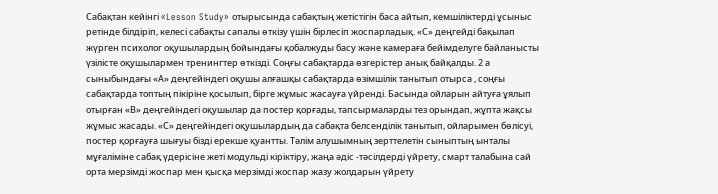Сабақтан кейінгі «Lesson Study» отырысында сабақтың жетістігін баса айтып, кемшіліктерді ұсыныс ретінде білдіріп, келесі сабақты сапалы өткізу үшін бірлесіп жоспарладық. «С» деңгейді бақылап жүрген психолог оқушылардың бойындағы қобалжуды басу және камераға бейімделуге байланысты үзілісте оқушылармен тренингтер өткізді. Соңғы сабақтарда өзгерістер анық байқалды. 2 а сыныбындағы «А» деңгейіндегі оқушы алғашқы сабақтарда өзімшілік танытып отырса , соңғы сабақтарда топтың пікіріне қосылып, бірге жұмыс жасауға үйренді. Басында ойларын айтуға ұялып отырған «В» деңгейіндегі оқушылар да постер қорғады, тапсырмаларды тез орындап, жұпта жақсы жұмыс жасады. «С» деңгейіндегі оқушылардың да сабақта белсенділік танытып, ойларымен бөлісуі, постер қорғауға шығуы бізді ерекше қуантты. Тәлім алушымның зерттелетін сыныптың ынталы мұғаліміне сабақ үдерісіне жеті модульді кіріктіру, жаңа әдіс -тәсілдерді үйрету, смарт талабына сай орта мерзімді жоспар мен қысқа мерзімді жоспар жазу жолдарын үйрету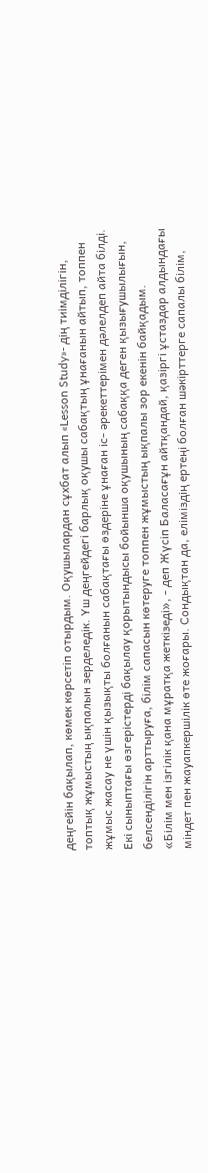деңгейін бақылап, көмек көрсетіп отырдым. Оқушылардан сұхбат алып «Lesson Study»- дің тиімділігін, топтық жұмыстың ықпалын зерделедік. Үш деңгейдегі барлық оқушы сабақтың ұнағанын айтып, топпен жұмыс жасау не үшін қызықты болғанын сабақтағы өздеріне ұнаған іс- әрекеттерімен дәлелдеп айта білді. Екі сыныптағы өзгерістерді бақылау қорытындысы бойынша оқушының сабаққа деген қызығушылығын, белсенділігін арттыруға, білім сапасын көтеруге топпен жұмыстың ықпалы зор екенін байқадым.
«Білім мен ізгілік қана мұратқа жеткізеді», - деп Жүсіп Баласағұн айтқандай, қазіргі ұстаздар алдындағы міндет пен жауапкершілік өте жоғары. Сондықтан да, еліміздің ертеңі болған шәкірттерге сапалы білім,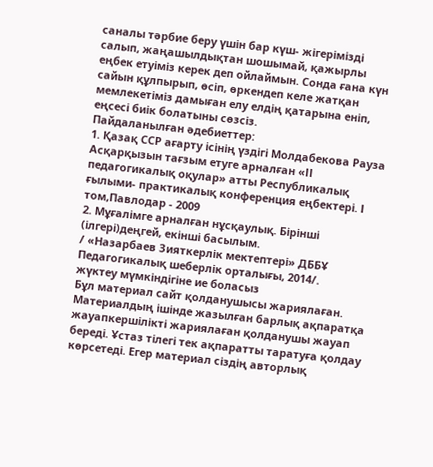саналы тәрбие беру үшін бар күш- жігерімізді салып, жаңашылдықтан шошымай, қажырлы еңбек етуіміз керек деп ойлаймын. Сонда ғана күн сайын құлпырып, өсіп, өркендеп келе жатқан мемлекетіміз дамыған елу елдің қатарына еніп, еңсесі биік болатыны сөзсіз.
Пайдаланылған әдебиеттер:
1. Қазақ ССР ағарту ісінің үздігі Молдабекова Рауза Асқарқызын тағзым етуге арналған «ІІ педагогикалық оқулар» атты Республикалық ғылыми- практикалық конференция еңбектері. І том,Павлодар - 2009
2. Мұғалімге арналған нұсқаулық. Бірінші (ілгері)деңгей, екінші басылым.
/ «Назарбаев Зияткерлік мектептері» ДББҰ Педагогикалық шеберлік орталығы, 2014/.
жүктеу мүмкіндігіне ие боласыз
Бұл материал сайт қолданушысы жариялаған. Материалдың ішінде жазылған барлық ақпаратқа жауапкершілікті жариялаған қолданушы жауап береді. Ұстаз тілегі тек ақпаратты таратуға қолдау көрсетеді. Егер материал сіздің авторлық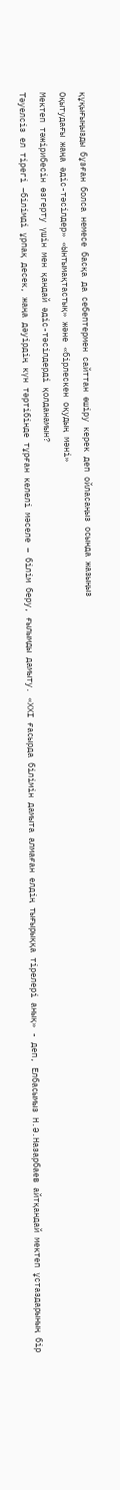құқығыңызды бұзған болса немесе басқа да себептермен сайттан өшіру керек деп ойласаңыз осында жазыңыз
Оқытудағы жаңа әдіс-тәсілдер» «Ынтымақтастық» және «бірлескен оқудың мәні»
Мектеп тәжірибесін өзгерту үшін мен қандай әдіс-тәсілдерді қолданамын?
Тәуелсіз ел тірегі –білімді ұрпақ десек, жаңа дәуірдің күн тәртібінде тұрған келелі мәселе – білім беру, ғылымды дамыту. «ХХІ ғасырда білімін дамыта алмаған елдің тығырыққа тірелері анық» - деп, Елбасымыз Н.Ә.Назарбаев айтқандай мектеп ұстаздарының бір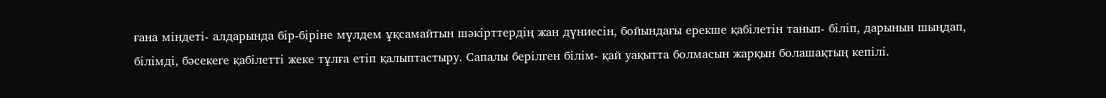ғана міндеті- алдарында бір-біріне мүлдем ұқсамайтын шәкірттердің жан дүниесін, бойындағы ерекше қабілетін танып- біліп, дарынын шыңдап, білімді, бәсекеге қабілетті жеке тұлға етіп қалыптастыру. Сапалы берілген білім- қай уақытта болмасын жарқын болашақтың кепілі.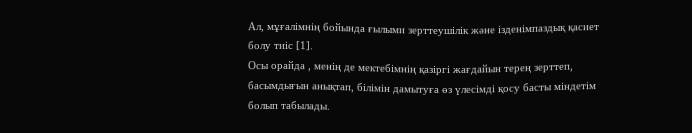Ал, мұғалімнің бойында ғылыми зерттеушілік және ізденімпаздық қасиет болу тиіс [1].
Осы орайда , менің де мектебімнің қазіргі жағдайын терең зерттеп, басымдығын анықтап, білімін дамытуға өз үлесімді қосу басты міндетім болып табылады.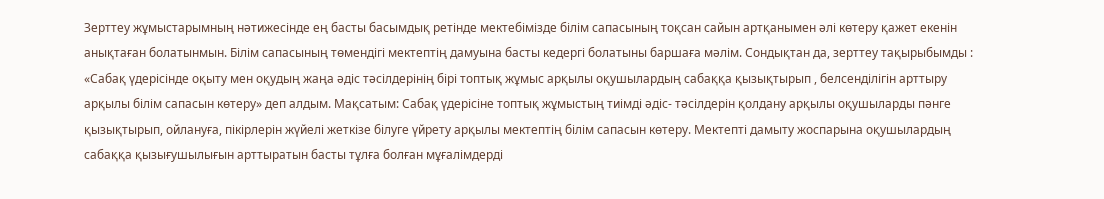Зерттеу жұмыстарымның нәтижесінде ең басты басымдық ретінде мектебімізде білім сапасының тоқсан сайын артқанымен әлі көтеру қажет екенін анықтаған болатынмын. Білім сапасының төмендігі мектептің дамуына басты кедергі болатыны баршаға мәлім. Сондықтан да, зерттеу тақырыбымды : «Сабақ үдерісінде оқыту мен оқудың жаңа әдіс тәсілдерінің бірі топтық жұмыс арқылы оқушылардың сабаққа қызықтырып , белсенділігін арттыру арқылы білім сапасын көтеру» деп алдым. Мақсатым: Сабақ үдерісіне топтық жұмыстың тиімді әдіс- тәсілдерін қолдану арқылы оқушыларды пәнге қызықтырып, ойлануға, пікірлерін жүйелі жеткізе білуге үйрету арқылы мектептің білім сапасын көтеру. Мектепті дамыту жоспарына оқушылардың сабаққа қызығушылығын арттыратын басты тұлға болған мұғалімдерді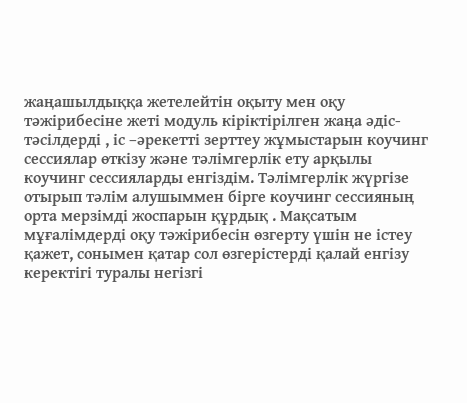жаңашылдыққа жетелейтін оқыту мен оқу тәжірибесіне жеті модуль кіріктірілген жаңа әдіс- тәсілдерді , іс –әрекетті зерттеу жұмыстарын коучинг сессиялар өткізу және тәлімгерлік ету арқылы коучинг сессияларды енгіздім. Тәлімгерлік жүргізе отырып тәлім алушыммен бірге коучинг сессияның орта мерзімді жоспарын құрдық . Мақсатым мұғалімдерді оқу тәжірибесін өзгерту үшін не істеу қажет, сонымен қатар сол өзгерістерді қалай енгізу керектігі туралы негізгі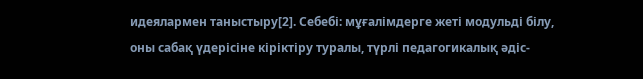идеялармен таныстыру[2]. Себебі: мұғалімдерге жеті модульді білу, оны сабақ үдерісіне кіріктіру туралы, түрлі педагогикалық әдіс-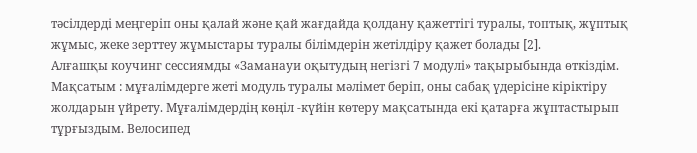тәсілдерді меңгеріп оны қалай және қай жағдайда қолдану қажеттігі туралы, топтық, жұптық жұмыс, жеке зерттеу жұмыстары туралы білімдерін жетілдіру қажет болады [2].
Алғашқы коучинг сессиямды «Заманауи оқытудың негізгі 7 модулі» тақырыбында өткіздім. Мақсатым : мұғалімдерге жеті модуль туралы мәлімет беріп, оны сабақ үдерісіне кіріктіру жолдарын үйрету. Мұғалімдердің көңіл -күйін көтеру мақсатында екі қатарға жұптастырып тұрғыздым. Велосипед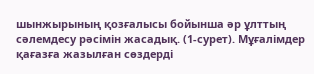шынжырының қозғалысы бойынша әр ұлттың сәлемдесу рәсімін жасадық. (1-сурет). Мұғалімдер қағазға жазылған сөздерді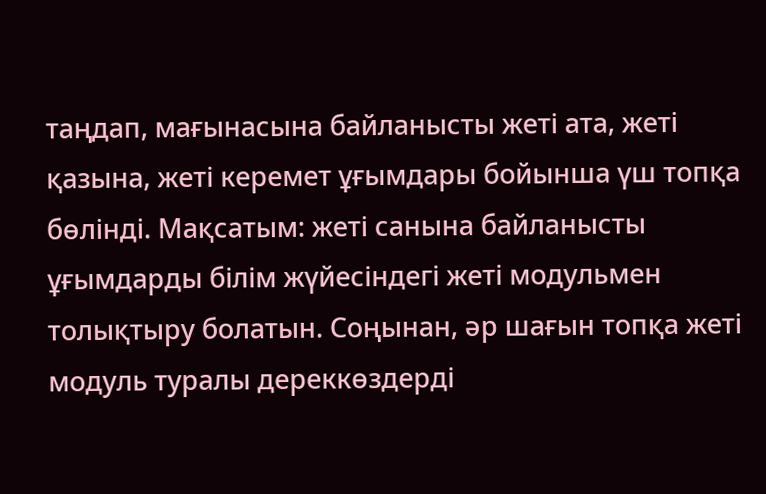таңдап, мағынасына байланысты жеті ата, жеті қазына, жеті керемет ұғымдары бойынша үш топқа бөлінді. Мақсатым: жеті санына байланысты ұғымдарды білім жүйесіндегі жеті модульмен толықтыру болатын. Соңынан, әр шағын топқа жеті модуль туралы дереккөздерді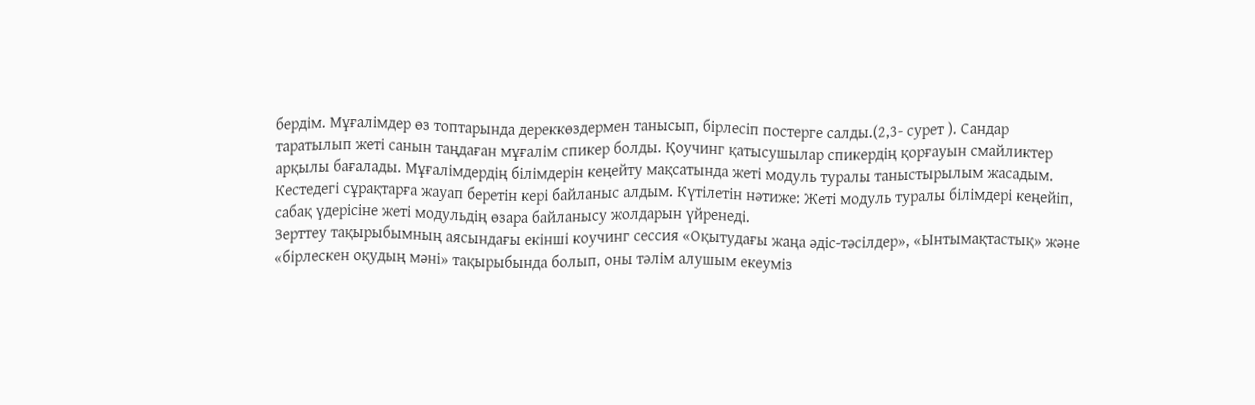бердім. Мұғалімдер өз топтарында дереккөздермен танысып, бірлесіп постерге салды.(2,3- сурет ). Сандар таратылып жеті санын таңдаған мұғалім спикер болды. Қоучинг қатысушылар спикердің қорғауын смайликтер арқылы бағалады. Мұғалімдердің білімдерін кеңейту мақсатында жеті модуль туралы таныстырылым жасадым. Кестедегі сұрақтарға жауап беретін кері байланыс алдым. Күтілетін нәтиже: Жеті модуль туралы білімдері кеңейіп, сабақ үдерісіне жеті модульдің өзара байланысу жолдарын үйренеді.
Зерттеу тақырыбымның аясындағы екінші коучинг сессия «Оқытудағы жаңа әдіс-тәсілдер», «Ынтымақтастық» және «бірлескен оқудың мәні» тақырыбында болып, оны тәлім алушым екеуміз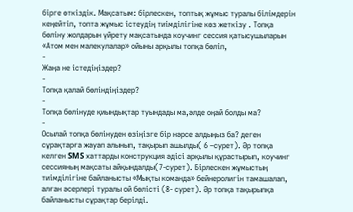бірге өткіздік. Мақсатым: бірлескен, топтық жұмыс туралы білімдерін кеңейтіп, топта жұмыс істеудің тиімділігіне көз жеткізу . Топқа бөліну жолдарын үйрету мақсатында коучинг сессия қатысушыларын «Атом мен малекулалар» ойыны арқылы топқа бөліп,
-
Жаңа не істедіңіздер?
-
Топқа қалай бөліндіңіздер?
-
Топқа бөлінуде қиындықтар туындады ма,әлде оңай болды ма?
-
Осылай топқа бөлінуден өзіңізге бір нәрсе алдыңыз ба? деген
сұрақтарға жауап алынып, тақырып ашылды( 6 –сурет). Әр топқа келген SMS хаттарды конструкция әдісі арқылы құрастырып, коучинг сессияның мақсаты айқындалды(7-сурет). Бірлескен жұмыстың тиімділігіне байланысты «Мықты команда» бейнеролигін тамашалап, алған әсерлері туралы ой бөлісті (8- сурет). Әр топқа тақырыпқа байланысты сұрақтар берілді.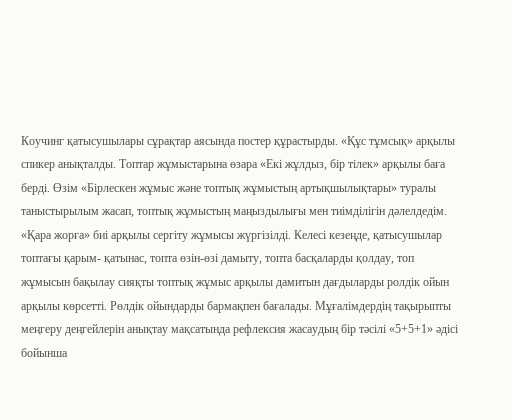Коучинг қатысушылары сұрақтар аясында постер құрастырды. «Құс тұмсық» арқылы спикер анықталды. Топтар жұмыстарына өзара «Екі жұлдыз, бір тілек» арқылы баға берді. Өзім «Бірлескен жұмыс және топтық жұмыстың артықшылықтары» туралы таныстырылым жасап, топтық жұмыстың маңыздылығы мен тиімділігін дәлелдедім. «Қара жорға» биі арқылы сергіту жұмысы жүргізілді. Келесі кезеңде, қатысушылар топтағы қарым- қатынас, топта өзін-өзі дамыту, топта басқаларды қолдау, топ жұмысын бақылау сияқты топтық жұмыс арқылы дамитын дағдыларды ролдік ойын арқылы көрсетті. Рөлдік ойындарды бармақпен бағалады. Мұғалімдердің тақырыпты меңгеру деңгейлерін анықтау мақсатында рефлексия жасаудың бір тәсілі «5+5+1» әдісі бойынша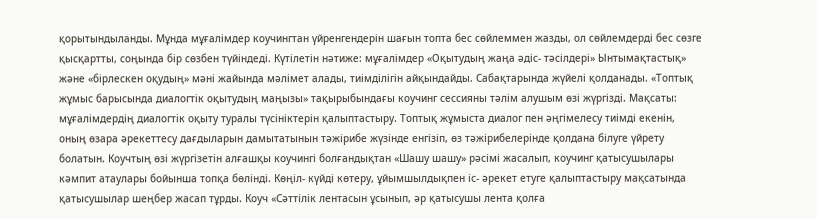қорытындыланды. Мұнда мұғалімдер коучингтан үйренгендерін шағын топта бес сөйлеммен жазды, ол сөйлемдерді бес сөзге қысқартты, соңында бір сөзбен түйіндеді. Күтілетін нәтиже: мұғалімдер «Оқытудың жаңа әдіс- тәсілдері» Ынтымақтастық» және «бірлескен оқудың» мәні жайында мәлімет алады, тиімділігін айқындайды. Сабақтарында жүйелі қолданады. «Топтық жұмыс барысында диалогтік оқытудың маңызы» тақырыбындағы коучинг сессияны тәлім алушым өзі жүргізді. Мақсаты: мұғалімдердің диалогтік оқыту туралы түсініктерін қалыптастыру. Топтық жұмыста диалог пен әңгімелесу тиімді екенін, оның өзара әрекеттесу дағдыларын дамытатынын тәжірибе жүзінде енгізіп, өз тәжірибелерінде қолдана білуге үйрету болатын. Коучтың өзі жүргізетін алғашқы коучингі болғандықтан «Шашу шашу» рәсімі жасалып, коучинг қатысушылары кәмпит атаулары бойынша топқа бөлінді. Көңіл- күйді көтеру, ұйымшылдықпен іс- әрекет етуге қалыптастыру мақсатында қатысушылар шеңбер жасап тұрды. Коуч «Сәттілік лентасын ұсынып, әр қатысушы лента қолға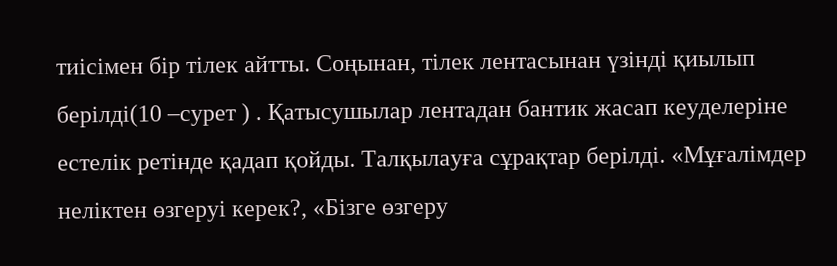тиісімен бір тілек айтты. Соңынан, тілек лентасынан үзінді қиылып берілді(10 –сурет ) . Қатысушылар лентадан бантик жасап кеуделеріне естелік ретінде қадап қойды. Талқылауға сұрақтар берілді. «Мұғалімдер неліктен өзгеруі керек?, «Бізге өзгеру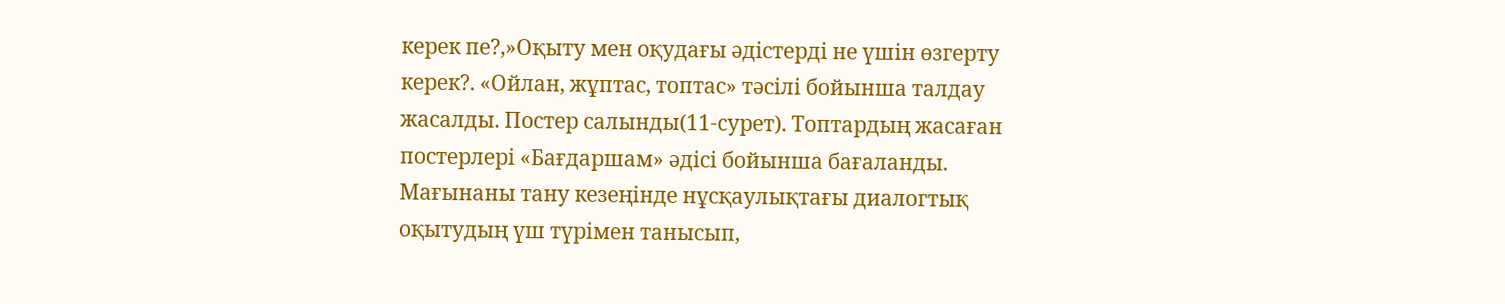керек пе?,»Оқыту мен оқудағы әдістерді не үшін өзгерту керек?. «Ойлан, жұптас, топтас» тәсілі бойынша талдау жасалды. Постер салынды(11-cурет). Топтардың жасаған постерлері «Бағдаршам» әдісі бойынша бағаланды. Мағынаны тану кезеңінде нұсқаулықтағы диалогтық оқытудың үш түрімен танысып,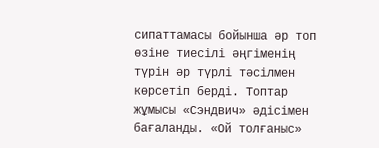сипаттамасы бойынша әр топ өзіне тиесілі әңгіменің түрін әр түрлі тәсілмен көрсетіп берді. Топтар жұмысы «Сэндвич» әдісімен бағаланды. «Ой толғаныс»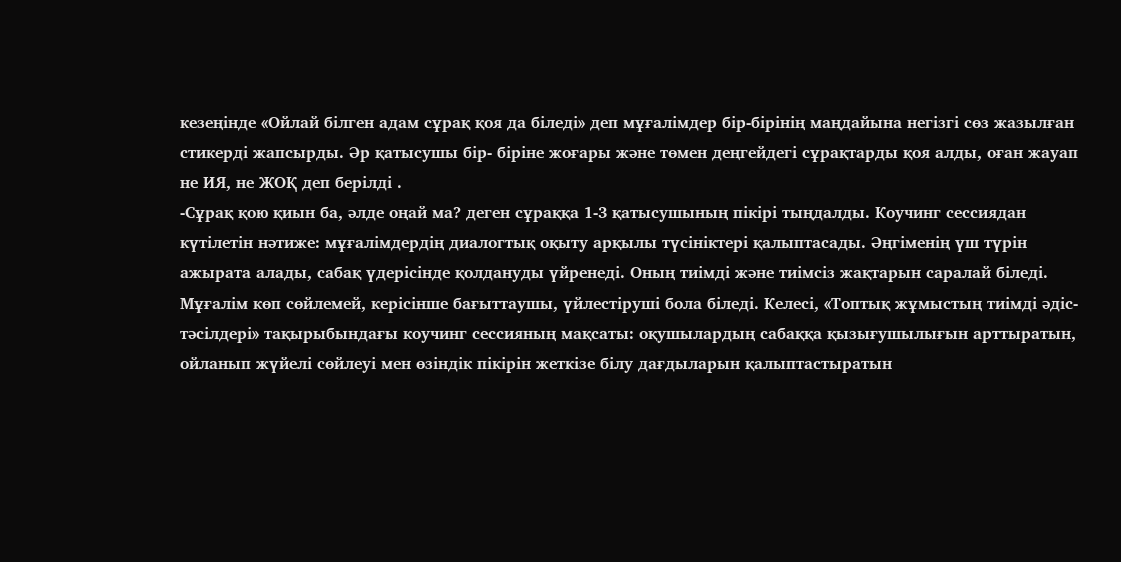кезеңінде «Ойлай білген адам сұрақ қоя да біледі» деп мұғалімдер бір-бірінің маңдайына негізгі сөз жазылған стикерді жапсырды. Әр қатысушы бір- біріне жоғары және төмен деңгейдегі cұрақтарды қоя алды, оған жауап не ИЯ, не ЖОҚ деп берілді .
-Сұрақ қою қиын ба, әлде оңай ма? деген сұраққа 1-3 қатысушының пікірі тыңдалды. Коучинг сессиядан күтілетін нәтиже: мұғалімдердің диалогтық оқыту арқылы түсініктері қалыптасады. Әңгіменің үш түрін ажырата алады, сабақ үдерісінде қолдануды үйренеді. Оның тиімді және тиімсіз жақтарын саралай біледі. Мұғалім көп сөйлемей, керісінше бағыттаушы, үйлестіруші бола біледі. Келесі, «Топтық жұмыстың тиімді әдіс- тәсілдері» тақырыбындағы коучинг сессияның мақсаты: оқушылардың сабаққа қызығушылығын арттыратын, ойланып жүйелі сөйлеуі мен өзіндік пікірін жеткізе білу дағдыларын қалыптастыратын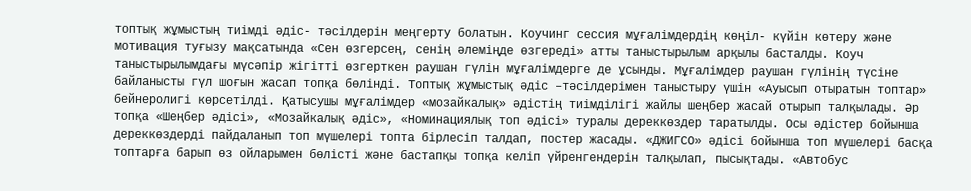топтық жұмыстың тиімді әдіс- тәсілдерін меңгерту болатын. Коучинг сессия мұғалімдердің көңіл- күйін көтеру және мотивация туғызу мақсатында «Сен өзгерсең, сенің әлеміңде өзгереді» атты таныстырылым арқылы басталды. Коуч таныстырылымдағы мүсәпір жігітті өзгерткен раушан гүлін мұғалімдерге де ұсынды. Мұғалімдер раушан гүлінің түсіне байланысты гүл шоғын жасап топқа бөлінді. Топтық жұмыстық әдіс –тәсілдерімен таныстыру үшін «Ауысып отыратын топтар» бейнеролигі көрсетілді. Қатысушы мұғалімдер «мозайкалық» әдістің тиімділігі жайлы шеңбер жасай отырып талқылады. Әр топқа «Шеңбер әдісі», «Мозайкалық әдіс», «Номинациялық топ әдісі» туралы дереккөздер таратылды. Осы әдістер бойынша дереккөздерді пайдаланып топ мүшелері топта бірлесіп талдап, постер жасады. «ДЖИГСО» әдісі бойынша топ мүшелері басқа топтарға барып өз ойларымен бөлісті және бастапқы топқа келіп үйренгендерін талқылап, пысықтады. «Автобус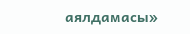аялдамасы»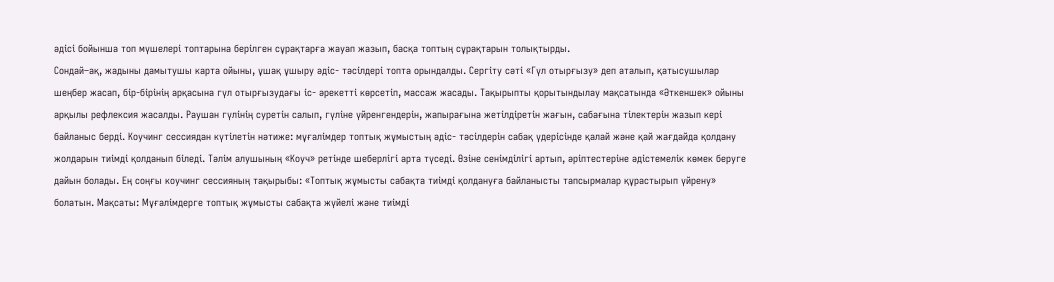әдісі бойынша топ мүшелері топтарына берілген сұрақтарға жауап жазып, басқа топтың сұрақтарын толықтырды.
Сондай–ақ, жадыны дамытушы карта ойыны, ұшақ ұшыру әдіс- тәсілдері топта орындалды. Сергіту сәті «Гүл отырғызу» деп аталып, қатысушылар шеңбер жасап, бір-бірінің арқасына гүл отырғызудағы іс- әрекетті көрсетіп, массаж жасады. Тақырыпты қорытындылау мақсатында «Әткеншек» ойыны арқылы рефлексия жасалды. Раушан гүлінің суретін салып, гүліне үйренгендерін, жапырағына жетілдіретін жағын, сабағына тілектерін жазып кері байланыс берді. Коучинг сессиядан күтілетін нәтиже: мұғалімдер топтық жұмыстың әдіс- тәсілдерін сабақ үдерісінде қалай және қай жағдайда қолдану жолдарын тиімді қолданып біледі. Тәлім алушының «Коуч» ретінде шеберлігі арта түседі. Өзіне сенімділігі артып, әріптестеріне әдістемелік көмек беруге дайын болады. Ең соңғы коучинг сессияның тақырыбы: «Топтық жұмысты сабақта тиімді қолдануға байланысты тапсырмалар құрастырып үйрену» болатын. Мақсаты: Мұғалімдерге топтық жұмысты сабақта жүйелі және тиімді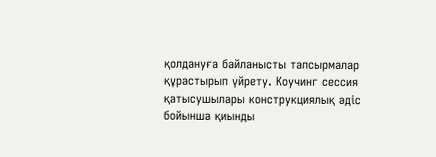қолдануға байланысты тапсырмалар құрастырып үйрету. Коучинг сессия қатысушылары конструкциялық әдіс бойынша қиынды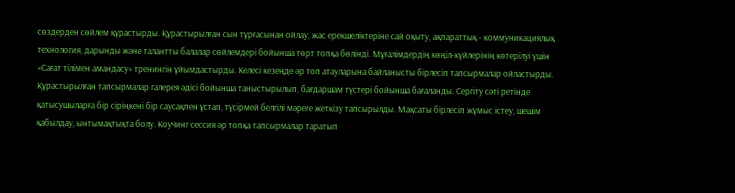сөздерден сөйлем құрастырды. Құрастырылған сын тұрғасынан ойлау, жас ерекшеліктеріне сай оқыту, ақпараттық - коммуникациялық технология, дарынды және талантты балалар сөйлемдері бойынша төрт топқа бөлінді. Мұғалімдердің көңіл-күйлерінің көтерілуі үшін «Сағат тілімен амандасу» тренингін ұйымдастырды. Келесі кезеңде әр топ атауларына байланысты бірлесіп тапсырмалар ойластырды. Құрастырылған тапсырмалар галерея әдісі бойынша таныстырылып, бағдаршам түстері бойынша бағаланды. Сергіту сәті ретінде қатысушыларға бір сіріңкені бір саусақпен ұстап, түсірмей белгілі мәреге жеткізу тапсырылды. Мақсаты бірлесіп жұмыс істеу, шешім қабылдау, ынтымақтықта болу. Коучинг сессия әр топқа тапсырмалар таратып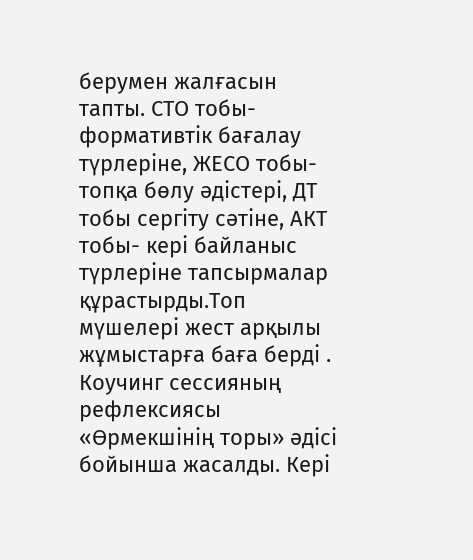берумен жалғасын тапты. СТО тобы- формативтік бағалау түрлеріне, ЖЕСО тобы- топқа бөлу әдістері, ДТ тобы сергіту сәтіне, АКТ тобы- кері байланыс түрлеріне тапсырмалар құрастырды.Топ мүшелері жест арқылы жұмыстарға баға берді . Коучинг сессияның рефлексиясы «Өрмекшінің торы» әдісі бойынша жасалды. Кері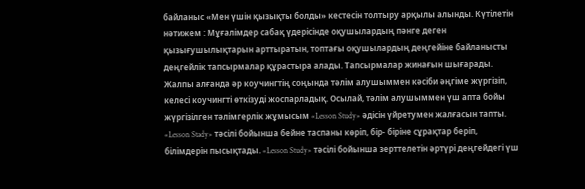байланыс «Мен үшін қызықты болды» кестесін толтыру арқылы алынды. Күтілетін нәтижем : Мұғалімдер сабақ үдерісінде оқушылардың пәнге деген қызығушылықтарын арттыратын, топтағы оқушылардың деңгейіне байланысты деңгейлік тапсырмалар құрастыра алады. Тапсырмалар жинағын шығарады. Жалпы алғанда әр коучингтің соңында тәлім алушыммен кәсіби әңгіме жүргізіп, келесі коучингті өткізуді жоспарладық. Осылай, тәлім алушыммен үш апта бойы жүргізілген тәлімгерлік жұмысым «Lesson Study» әдісін үйретумен жалғасын тапты. «Lesson Stady» тәсілі бойынша бейне таспаны көріп, бір- біріне сұрақтар беріп, білімдерін пысықтады. «Lesson Study» тәсілі бойынша зерттелетін әртүрі деңгейдегі үш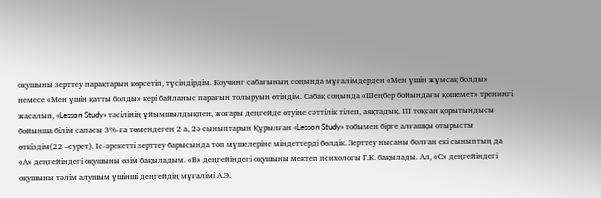оқушыны зерттеу парақтарын көрсетіп, түсіндірдім. Коучинг сабағының соңында мұғалімдерден «Мен үшін жұмсақ болды» немесе «Мен үшін қатты болды» кері байланыс парағын толыруын өтіндім. Сабақ соңында «Шеңбер бойындағы қошемет» тренингі жасалып, «Lesson Study» тәсілінің ұйымшылдықпен, жоғары деңгейде өтуіне сәттілік тілеп, аяқтадық. ІІІ тоқсан қорытындысы бойынша білім сапасы 3%-ға төмендеген 2 а, 2ә сыныптарын Құрылған «Lesson Study» тобымен бірге алғашқы отырысты өткіздім(22 –сурет). Іс-әрекетті зерттеу барысында топ мүшелеріне міндеттерді бөлдік. Зерттеу нысаны болған екі сыныптың да «А» деңгейіндегі оқушыны өзім бақыладым. «В» деңгейіндегі оқушыны мектеп психологы Г.К. бақылады. Ал, «С» деңгейіндегі оқушыны тәлім алушым үшінші деңгейдің мұғалімі А.Э.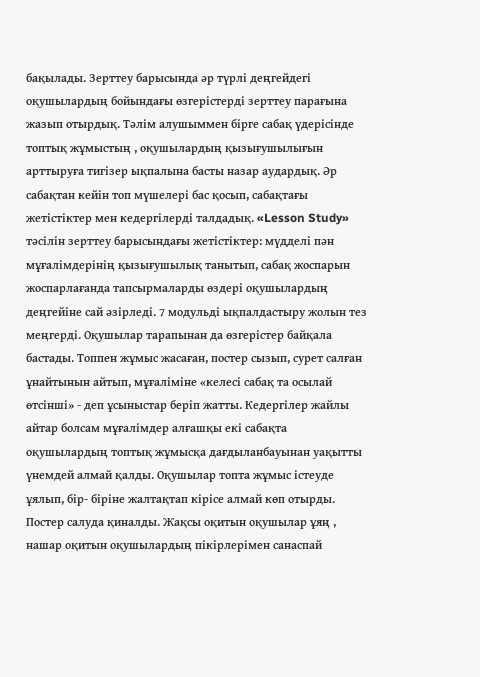бақылады. Зерттеу барысында әр түрлі деңгейдегі оқушылардың бойындағы өзгерістерді зерттеу парағына жазып отырдық. Тәлім алушыммен бірге сабақ үдерісінде топтық жұмыстың , оқушылардың қызығушылығын арттыруға тигізер ықпалына басты назар аудардық. Әр сабақтан кейін топ мүшелері бас қосып, сабақтағы жетістіктер мен кедергілерді талдадық. «Lesson Study» тәсілін зерттеу барысындағы жетістіктер: мүдделі пән мұғалімдерінің қызығушылық танытып, сабақ жоспарын жоспарлағанда тапсырмаларды өздері оқушылардың деңгейіне сай әзірледі. 7 модульді ықпалдастыру жолын тез меңгерді. Оқушылар тарапынан да өзгерістер байқала бастады. Топпен жұмыс жасаған, постер сызып, сурет салған ұнайтынын айтып, мұғаліміне «келесі сабақ та осылай өтсінші» - деп ұсыныстар беріп жатты. Кедергілер жайлы айтар болсам мұғалімдер алғашқы екі сабақта оқушылардың топтық жұмысқа дағдыланбауынан уақытты үнемдей алмай қалды. Оқушылар топта жұмыс істеуде ұялып, бір- біріне жалтақтап кірісе алмай көп отырды. Постер салуда қиналды. Жақсы оқитын оқушылар ұяң , нашар оқитын оқушылардың пікірлерімен санаспай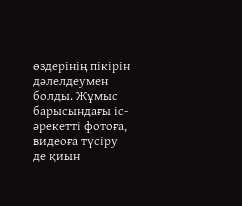өздерінің пікірін дәлелдеумен болды. Жұмыс барысындағы іс- әрекетті фотоға, видеоға түсіру де қиын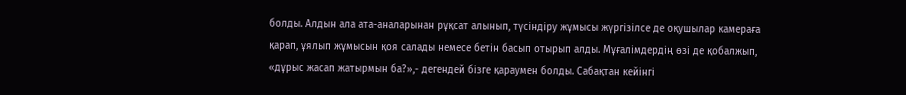болды. Алдын ала ата-аналарынан рұқсат алынып, түсіндіру жұмысы жүргізілсе де оқушылар камераға қарап, ұялып жұмысын қоя салады немесе бетін басып отырып алды. Мұғалімдердің өзі де қобалжып, «дұрыс жасап жатырмын ба?»,- дегендей бізге қараумен болды. Сабақтан кейінгі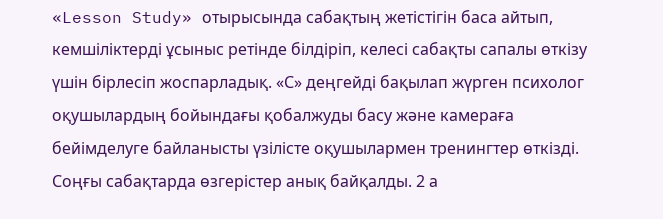«Lesson Study» отырысында сабақтың жетістігін баса айтып, кемшіліктерді ұсыныс ретінде білдіріп, келесі сабақты сапалы өткізу үшін бірлесіп жоспарладық. «С» деңгейді бақылап жүрген психолог оқушылардың бойындағы қобалжуды басу және камераға бейімделуге байланысты үзілісте оқушылармен тренингтер өткізді. Соңғы сабақтарда өзгерістер анық байқалды. 2 а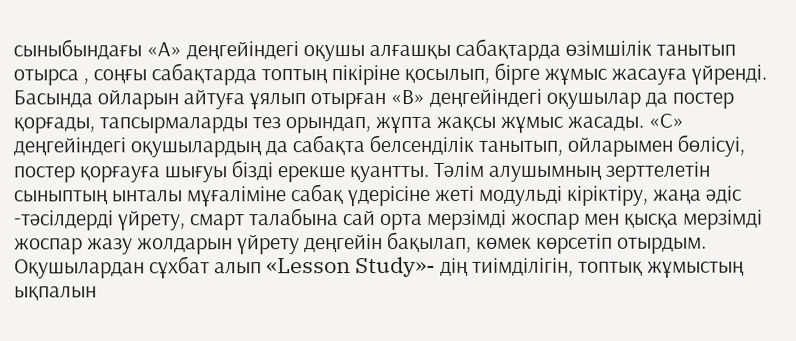сыныбындағы «А» деңгейіндегі оқушы алғашқы сабақтарда өзімшілік танытып отырса , соңғы сабақтарда топтың пікіріне қосылып, бірге жұмыс жасауға үйренді. Басында ойларын айтуға ұялып отырған «В» деңгейіндегі оқушылар да постер қорғады, тапсырмаларды тез орындап, жұпта жақсы жұмыс жасады. «С» деңгейіндегі оқушылардың да сабақта белсенділік танытып, ойларымен бөлісуі, постер қорғауға шығуы бізді ерекше қуантты. Тәлім алушымның зерттелетін сыныптың ынталы мұғаліміне сабақ үдерісіне жеті модульді кіріктіру, жаңа әдіс -тәсілдерді үйрету, смарт талабына сай орта мерзімді жоспар мен қысқа мерзімді жоспар жазу жолдарын үйрету деңгейін бақылап, көмек көрсетіп отырдым. Оқушылардан сұхбат алып «Lesson Study»- дің тиімділігін, топтық жұмыстың ықпалын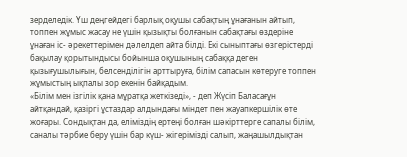зерделедік. Үш деңгейдегі барлық оқушы сабақтың ұнағанын айтып, топпен жұмыс жасау не үшін қызықты болғанын сабақтағы өздеріне ұнаған іс- әрекеттерімен дәлелдеп айта білді. Екі сыныптағы өзгерістерді бақылау қорытындысы бойынша оқушының сабаққа деген қызығушылығын, белсенділігін арттыруға, білім сапасын көтеруге топпен жұмыстың ықпалы зор екенін байқадым.
«Білім мен ізгілік қана мұратқа жеткізеді», - деп Жүсіп Баласағұн айтқандай, қазіргі ұстаздар алдындағы міндет пен жауапкершілік өте жоғары. Сондықтан да, еліміздің ертеңі болған шәкірттерге сапалы білім, саналы тәрбие беру үшін бар күш- жігерімізді салып, жаңашылдықтан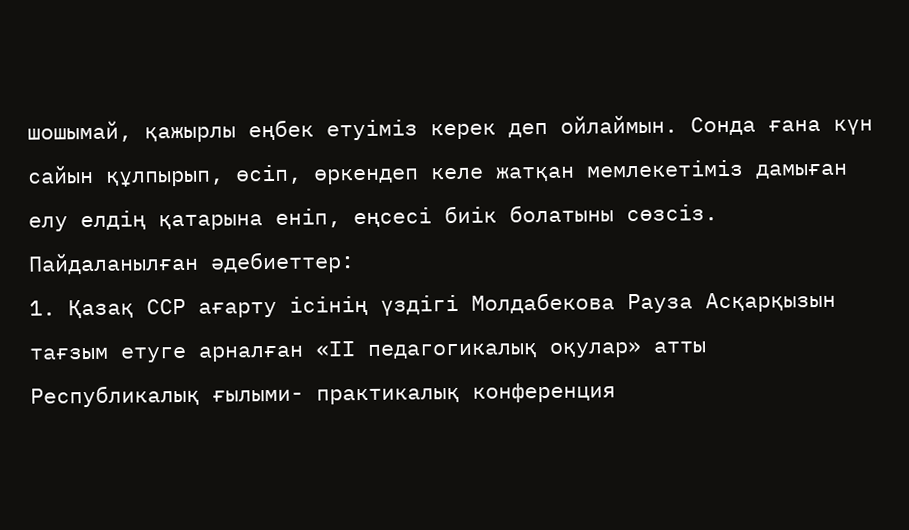шошымай, қажырлы еңбек етуіміз керек деп ойлаймын. Сонда ғана күн сайын құлпырып, өсіп, өркендеп келе жатқан мемлекетіміз дамыған елу елдің қатарына еніп, еңсесі биік болатыны сөзсіз.
Пайдаланылған әдебиеттер:
1. Қазақ ССР ағарту ісінің үздігі Молдабекова Рауза Асқарқызын тағзым етуге арналған «ІІ педагогикалық оқулар» атты Республикалық ғылыми- практикалық конференция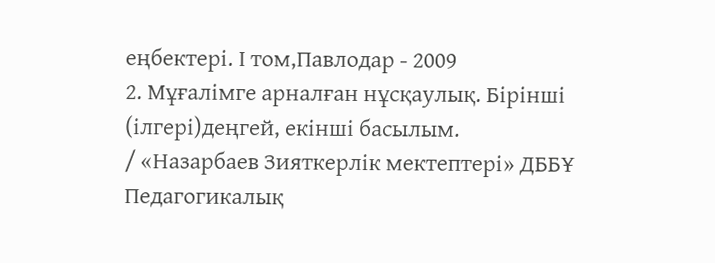еңбектері. І том,Павлодар - 2009
2. Мұғалімге арналған нұсқаулық. Бірінші (ілгері)деңгей, екінші басылым.
/ «Назарбаев Зияткерлік мектептері» ДББҰ Педагогикалық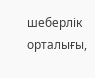шеберлік орталығы,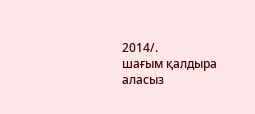2014/.
шағым қалдыра аласыз